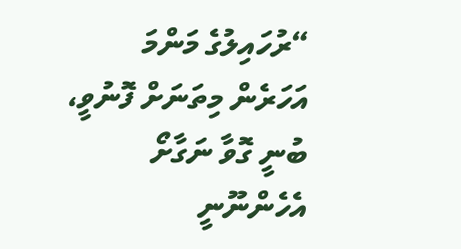“ރުހައިލުގެ މަންމަ އަހަރެން މިތަނަށް ފޮނުވީ، ބުނީ ގޮވާ ނަގާށޯ އެހެންނޫނީ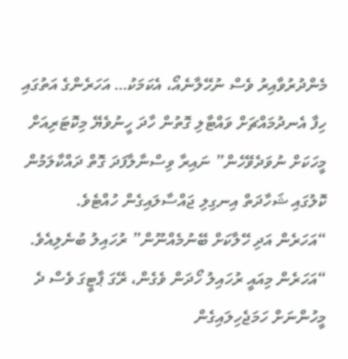މެންދުރުވާއިރު ވެސް ނުހޭލާނެއޯ، އެކަމަކު… އަހަރެންގެ އަތުގައި ހިފާ އެނދުމައްޗަށް ވައްޓާލި ގޮތުން ހާދަ ހީނުވެޔޭ މިކޮޓަރިއަށް މީހަކަށް ނުވަދެވޭހެން” ނައިރާ ވިސްނާލާފަދަ ގޮތް ދައްކާލަމުން ކޮލުގައި ޝަހާދަތް އިނގިލި ޖައްސާލައިގެން ހުއްޓެވެ.
“އަހަރެން އަދި ހޭލާކަށް ބޭނުމެއްނޫން” ރުހައިލު ބުނެލިއެވެ.
“އަހަރެން މިއައީ ރުހައިލު ހޯދަން ވެގެން، ރޭގަ ޕާޓީގަ ވެސް ދެ މީހުންނަށް ހަމަޖެހިލައިގެން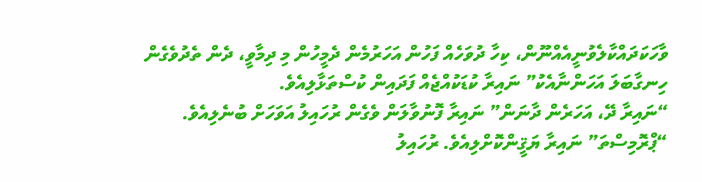ވާހަކަދައްކާލެވުނީއެއްނޫން، ކިހާ ދުވަހެއް ފަހުން އަހަރުމެން ދެމީހުން މި ދިމާވީ، ދެން ތެދުވެގެން ހިނގާބަލަ އަހަންނާއެކު” ނައިރާ ކުޑަކުއްޖެއް ފަދައިން ކުސްތަޅާލިއެވެ.
“ނައިރާ ދޭ، އަހަރެން ދާނަން” ނައިރާ ފޮނުވާލަން ވެގެން ރުހައިލު އަވަހަށް ބުނެލިއެވެ.
“ޕްރޮމިސްތަ” ނައިރާ ޔަޤީންކޮށްލިއެވެ. ރުހައިލު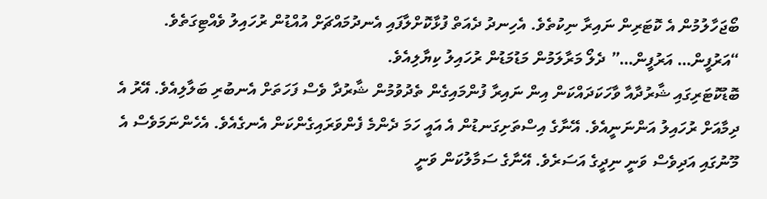ބޯޖަހާލުމުން އެ ކޮޓަރިން ނައިރާ ނިކުތެވެ. އެހިނދު ދެއަތް ފުޅާކޮށްލާފައި އެނދުމައްޗަށް އުއްޑުން ރުހައިލު ވެއްޓިގަތެވެ.
“އަރުފީން… އަރުފީން…” ދެލޯ މަރާލަމުން މަޑުމަޑުން ރުހައިލު ކިޔާލިއެވެ.
ބޮޑުކޮޓަރިގައި ޝާރުދާއާ ވާހަކަދައްކަން އިން ނައިރާ ފުންމައިގެން ތެދުވުމުން ޝާރުދާ ވެސް ފަހަތަށް އެނބުރި ބަލާލިއެވެ. އޭރު އެ ދިމާއަށް ރުހައިލު އަންނަނީއެވެ. އޭނާގެ އިސްތަށިގަނޑުން އެ އައީ ހަމަ ދެންމެ ފެންވަރައިގެންކަން އެނގެއެވެ. އެހެންނަމަވެސް އެ މޫނުގައި އަދިވެސް ވަނީ ނިދީގެ އަސަރެވެ. އޭނާގެ ސަމާލުކަން ވަނީ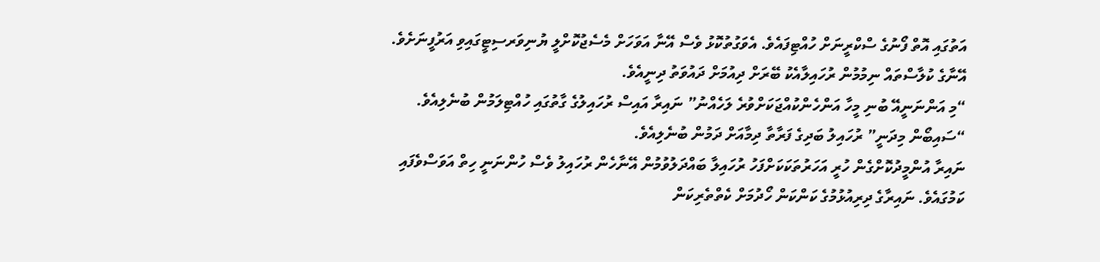އަތުގައި އޮތް ފޯނުގެ ސްކްރީނަށް ހުއްޓިފައެވެ. އެވަގުތުކޮޅު ވެސް އޭނާ އަވަހަށް މެސެޖުކޮށްލީ ޔުނިވަރސިޓީގައިވި އަރުފީނަށެވެ. އޭނާގެ ކުލާސްތައް ނިމުމުން ރުހައިލާއެކު ބޭރަށް ދިއުމަށް ދައުވަތު ދިނީއެވެ.
“މި އަންނަނީއޭ ބުނި މީހާ އަންހެންކުއްޖަކަށްވުރެ ލަހެއްނު” ނައިރާ އައިސް ރުހައިލުގެ ގާތުގައި ހުއްޓިލަމުން ބުނެލިއެވެ.
“ސައިބޯން މިދަނީ” ރުހައިލު ބަދިގެ ފަރާތާ ދިމާއަށް ދަމުން ބުނެލިއެވެ.
ނައިރާ އުންމީދުކޮށްގެން ހުރީ އަހަރުތަކަކަށްފަހު ރުހައިލާ ބައްދަލުވުމުން އޭނާހެން ރުހައިލު ވެސް ހުންނަނީ ހިތް އަވަސްވެފައި ކަމުގައެވެ. ނައިރާގެ ދިރިއުޅުމުގެ ކަންކަން ހޯދުމަށް ކެތްތެރިކަން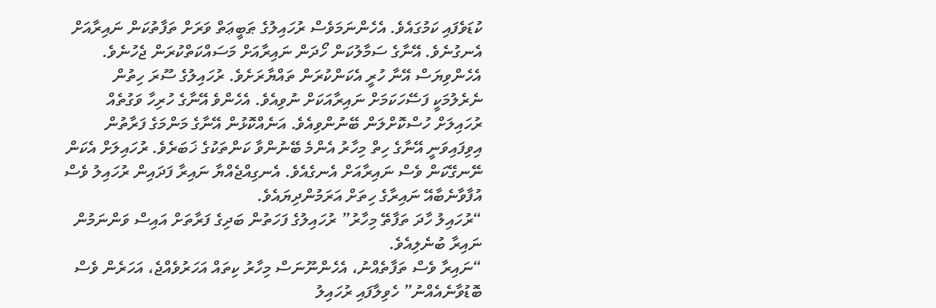ކުޑަވެފައި ކަމުގައެވެ. އެހެންނަމަވެސް ރުހައިލުގެ ޠަބީޢަތް ވަރަށް ތަފާތުކަން ނައިރާއަށް އެނގުނެވެ. އޭނާގެ ސަމާލުކަން ހޯދަން ނައިރާއަށް މަސައްކަތްކުރަން ޖެހުނެވެ. އެހެންވިޔަސް އޭނާ ހުރީ އެކަންކުރަން ތައްޔާރަށެވެ. ރުހައިލުގެ ސޫރަ ހިތުން ނެރެލުމަކީ ފަސޭހަކަމަށް ނައިރާއަކަށް ނުވިއެވެ. އެހެންވެ އޭނާގެ ހުރިހާ ވަގުތެއް ރުހައިލަށް ހުސްކޮށްލަން ބޭނުންވިއެވެ. އަނެއްކޮޅުން އޭނާގެ މަންމަގެ ފަރާތުން އިވިފައިވަނީ އޭނާގެ ހިތް މިހާރު އެންމެ ބޭނުންވާ ކަންތަކުގެ ޚަބަރެވެ. ރުހައިލަށް އެކަން ނޭނގޭކަން ވެސް ނައިރާއަށް އެނގެއެވެ. އެނގިއްޖެއްޔާ ނައިރާ ފަދައިން ރުހައިލު ވެސް އުފާވާނެބާއޭ ނައިރާގެ ހިތަށް އަރަމުންދިޔައެވެ.
“ރުހައިލު ހާދަ ތަފާތޭ މިހާރު” ރުހައިލުގެ ފަހަތުން ބަދިގެ ފަރާތަށް އައިސް ވަންނަމުން ނައިރާ ބުނެލިއެވެ.
“ނައިރާ ވެސް ތަފާތެއްނު، އެހެންނޫނަސް މިހާރު ކިތައް އަހަރުވެއްޖެ، އަހަރެން ވެސް ބޮޑުވާނެއެއްނު” ހެވިލާފައި ރުހައިލު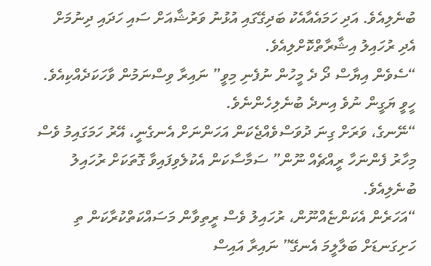ބުނެލިއެވެ. އަދި ހަމައެއާއެކު ބަދިގޭގައި އުޅުނު ވަރުޝާއަށް ސައި ހަދައި ދިނުމަށް އެދި ރުހައިލު އިޝާރާތްކޮށްލިއެވެ.
“ސެވެން އިޔާސް ދޯ ދެ މީހުން ނުފެނި މިވީ” ނައިރާ ވިސްނަމުން ވާހަކަދެއްކިއެވެ. ހީވީ ޔަގީން ނުވެ އިނދެ ބުނެލިހެންނެވެ.
“ނޭނގެ، ވަރަށް ގިނަ ދުވަސްވެއްޖެކަން އަހަންނަށް އެނގެނީ، އޭރު ހަމަގައިމު ވެސް މިހާރު ފެންނަހާ ރީއްޗެއް ނޫން” ސަމާސާކަން އެކުލެވިފައިވާ ގޮތަކަށް ރުހައިލު ބުނެލިއެވެ.
“އަހަރެން އެކަންޏެއްނޫން، ރުހައިލު ވެސް ރީތިވާން މަސައްކަތްކުރާކަން ތި ހަށިގަނޑަށް ބަލާލީމަ އެނގޭ” ނައިރާ އައިސް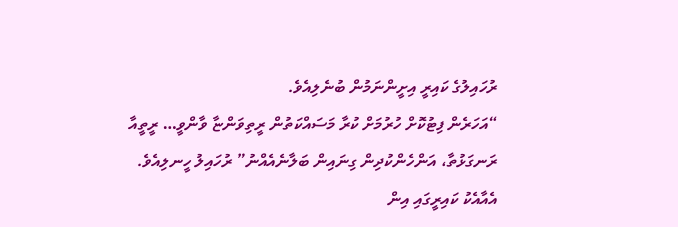ރުހައިލުގެ ކައިރީ އިށީންނަމުން ބުނެލިއެވެ.
“އަހަރެން ފިޓުކޮށް ހުރުމަށް ކުރާ މަސައްކަތުން ރީތިވަންޏާ ވާންވީ… ރީތީއާ ރަނގަޅުތާ، އަންހެންކުދިން ގިނައިން ބަލާނެއެއްނު” ރުހައިލު ހީނލިއެވެ. އެއާއެކު ކައިރީގައި އިން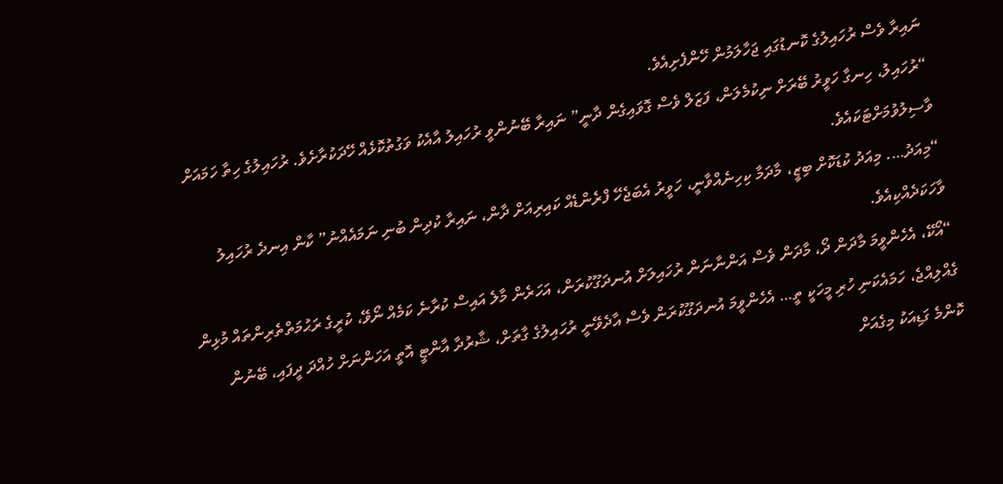ނައިރާ ވެސް ރުހައިލުގެ ކޮނޑުގައި ޖަހާލަމުން ހޭންފެށިއެވެ.
“ރުހައިލު، ހިނގާ ހަވީރު ބޭރަށް ނިކުމެލަން، ފަޒަލް ވެސް ގޮވައިގެން ދާނީ” ނައިރާ ބޭނުންވީ ރުހައިލު އާއެކު ވަގުތުކޮޅެއް ހޭދަކުރާށެވެ. ރުހައިލުގެ ހިތާ ހަމައަށް ވާސިލުވުމަށްޓަކައެވެ.
“މިއަދު…. މިއަދު ކުޑަކޮށް ބިޒީ، މާދަމާ ކިހިނެއްވާނީ، ހަވީރު އެބަޖެހޭ ފްރެންޑެއް ކައިރިއަށް ދާން، ނައިރާ ކުދިން ބުނި ނަމައެއްނު” ކާން އިނދެ ރުހައިލު ވާހަކަދެއްކިއެވެ.
“އޯކޭ، އެހެންވީމަ މާދަން ދޯ، މާދަން ވެސް އަންނާނަން ރުހައިލަށް އުނދަގޫކުރަން، އަހަރެން މާލެ އައިސް ކުރާނެ ކަމެއް ނޯވޭ، ކުރީގެ ރަޙުމަތްތެރިންތައް މުޅިން ގެއްލިއްޖެ، ހަމައެކަނި ހުރި މީހަކީ ތީ… އެހެންވީމަ އުނދަގޫކުރަން ވެސް އާދެވޭނީ ރުހައިލުގެ ގާތަށް، ޝާރުދާ އާންޓީ އޮތީ އަހަންނަށް ހުއްދަ ދީފައި، ބޭނުން ކޮންމެ ގަޑިއަކު މިގެއަށް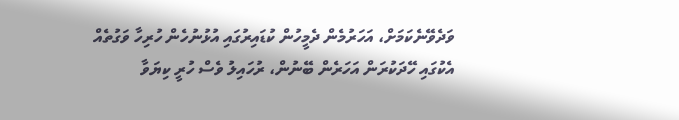ވަދެވޭނެކަމަށް، އަހަރުމެން ދެމީހުން ކުޑައިރުގައި އުޅުނުހެން ހުރިހާ ވަގުތެއް އެކުގައި ހޭދަކުރަން އަހަރެން ބޭނުން، ރުހައިލު ވެސް ހުރީ ކިޔަވާ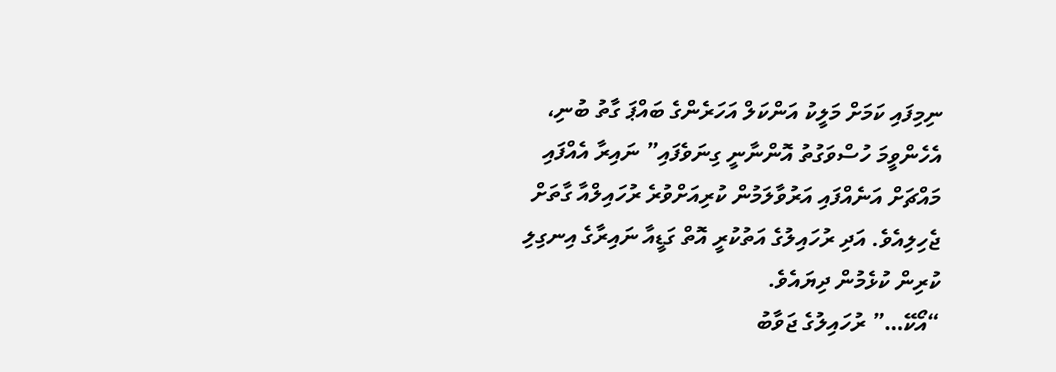ނިމިފައި ކަމަށް މަލީކު އަންކަލް އަހަރެންގެ ބައްޕަ ގާތު ބުނި، އެހެންވީމަ ހުސްވަގުތު އޮންނާނީ ގިނަވެފައި” ނައިރާ އެއްފައި މައްޗަށް އަނެއްފައި އަރުވާލަމުން ކުރިއަށްވުރެ ރުހައިލްއާ ގާތަށް ޖެހިލިއެވެ. އަދި ރުހައިލުގެ އަތުކުރީ އޮތް ގަޑީއާ ނައިރާގެ އިނގިލި ކުރިން ކުޅެމުން ދިޔައެވެ.
“އޯކޭ…” ރުހައިލުގެ ޖަވާބު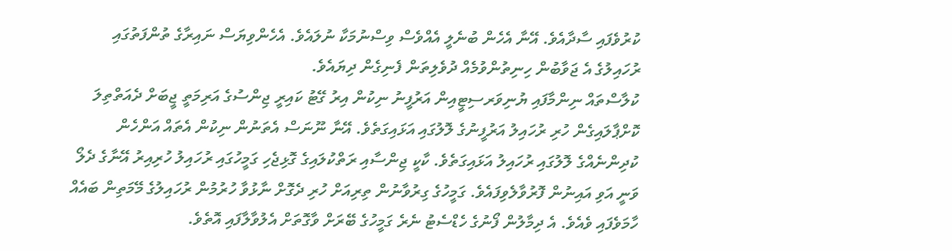ކުރުވެފައި ސާދާއެވެ. އޭނާ އެހެން ބުނެލީ އެއްވެސް ވިސްނުމަކާ ނުލައެވެ. އެހެންވިޔަސް ނައިރާގެ ތުންފަތުގައި ރުހައިލުގެ އެ ޖަވާބުން ހިނިތުންވުމެއް ދުވެލިތަން ފެނިގެން ދިޔައެވެ.
ކުލާސްތައް ނިންމާފައި ޔުނިވަރސިޓީއިން އަރުފީނު ނިކުން އިރު ގޭޓު ކައިރީ ޖިންސުގެ އަރިމަތީ ޖީބަށް ދެއަތްތިލަ ކޮށްޕާލައިގެން ހުރި ރުހައިލު އަރުފީނުގެ ލޮލުގައި އަޅައިގަތެވެ. އޭނާ ނޫނަސް އެތަނުން ނިކުން އެތައް އަންހެން ކުދިންނެއްގެ ލޮލުގައި ރުހައިލު އަޅައިގަތެވެ. ކާކީ ޖިންސާއި ރަތްކުލައިގެ ގޮޅިޖެހި ގަމީހުގައި ރުހައިލު ހުރިއިރު އޭނާގެ ދެލޯ ވަނީ އަވި އައިނުން ފޮރުވާލެވިފައެވެ. ގަމީހުގެ ގިރުވާނުން ތިރިއަށް ހުރި ދެގޮށް ނާޅުވާ ހުރުމުން ރުހައިލުގެ މޭމަތިން ބައެއް ހާމަވެފައި ވެއެވެ. އެ ދިމާލުން ފޯނުގެ ހެޑްސެޓު ނެރެ ގަމީހުގެ ބޭރަށް ވާގޮތަށް އެލުވާލާފައި އޮތެވެ.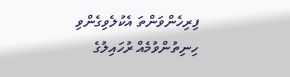ފިރިހެންވަންތަ އެކުލެވިގެންވި ހިނިތުންވުމެއް ރުހައިލުގެ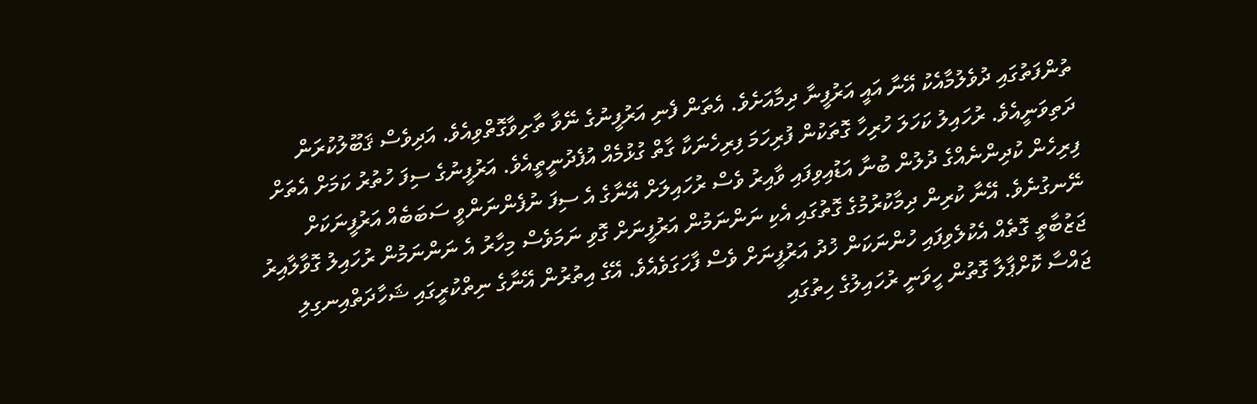ތުންފަތުގައި ދުވެލުމާއެކު އޭނާ އައީ އަރުފީނާ ދިމާއަށެވެ. އެތަން ފެނި އަރުފީނުގެ ނޭވާ ތާށިވާގޮތްވިއެވެ. އަދިވެސް ޤަބޫލުކުރަން ދަތިވަނީއެވެ. ރުހައިލު ކަހަލަ ހުރިހާ ގޮތަކުން ފުރިހަމަ ފިރިހެނަކާ ގާތް ގުޅުމެއް އުފެދުނީތީއެވެ. އަރުފީނުގެ ސިފަ ހުތުރު ކަމަށް އެތަށް ފިރިހެން ކުދިންނެއްގެ ދުލުން ބުނާ އަޑުއިވިފައި ވާއިރު ވެސް ރުހައިލަށް އޭނާގެ އެ ސިފަ ނުފެންނަންވީ ސަބަބެއް އަރުފީނަކަށް ނޭނގުނެވެ. އޭނާ ކުރިން ދިމާކުރުމުގެ ގޮތުގައި އެކި ނަންނަމުން އަރުފީނަށް ގޮވި ނަމަވެސް މިހާރު އެ ނަންނަމުން ރުހައިލު ގޮވާލާއިރު ޖަޒުބާތީ ގޮތެއް އެކުލެވިފައި ހުންނަކަން ޚުދު އަރުފީނަށް ވެސް ފާހަގަވެއެވެ. އޭގެ އިތުރުން އޭނާގެ ނިތްކުރީގައި ޝަހާދަތްއިނގިލި ޖައްސާ ކޮށްޕާލާ ގޮތުން ހީވަނީ ރުހައިލުގެ ހިތުގައި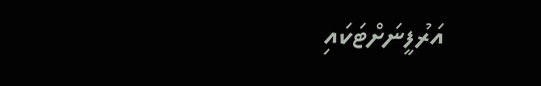އަރުފީނަށްޓަކައި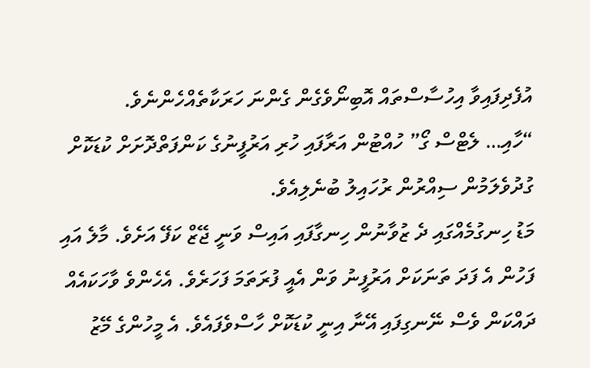އުފެދިފައިވާ އިހުސާސްތައް އޮބިނޯވެގެން ގެންނަ ހަރަކާތެއްހެންނެވެ.
“ހާއި… ލެޓްސް ގޯ” ހުއްޓުން އަރާފައި ހުރި އަރުފީނުގެ ކަންފަތްދޮށަށް ކުޑަކޮށް ގުދުވެލަމުން ސިއްރުން ރުހައިލު ބުނެލިއެވެ.
މަޑު ހިނގުމެއްގައި ދެ ޒުވާނުން ހިނގާފައި އައިސް ވަނީ ޖޭޒް ކަފޭ އަށެވެ. މާލެ އައި ފަހުން އެ ފަދަ ތަނަކަށް އަރުފީނު ވަން އެއީ ފުރަތަމަ ފަހަރެވެ. އެހެންވެ ވާހަކައެއް ދައްކަން ވެސް ނޭނގިފައި އޭނާ އިނީ ކުޑަކޮށް ހާސްވެފައެވެ. އެ މީހުންގެ މޭޒު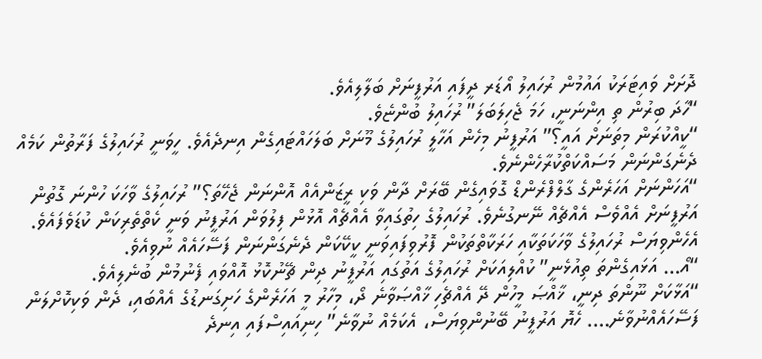ދޮށަށް ވައިޓަރަކު އައުމުން ރުހައިލު އޯޑަރ ދީފައި އަރުފީނަށް ބަލާލިއެވެ.
“ހާދަ ބިރުން ތި އިންނަނީ، ހަމަ ޖެހިލަބަލަ” ރުހައިލު ބުންޏެވެ.
“ކީއްކުރަން މިތަނަށް އައީ؟” އަރުފީނު މިހެން އަހާލީ ރުހައިލުގެ މޫނަށް ބަލަހައްޓައިގެން އިނދެއެވެ. ހީވަނީ ރުހައިލުގެ ފަރާތުން ކަމެއް ދެނެގަންނަން މަސައްކަތްކުރާހެންނެވެ.
“އަހަންނަށް އަހަރެންގެ ގާލްފްރެންޑް ގޮވައިގެން ބޭރަށް ދާން ވަކި ރީޒަންއެއް އޮންނަން ޖެހޭތަ؟” ރުހައިލުގެ ވާހަކަ ހުންނަ ގޮތުން އަރުފީނަށް އެއްވެސް އެއްޗެއް ނޭނގުނެވެ. ރުހައިލުގެ ހިތުގައިވާ އެއްޗެއް އޮޅުން ފިލުވަން އަރުފީނު ވަނީ ކެތްތެރިކަން ކުޑަވެފައެވެ. އެހެންވިޔަސް ރުހައިލުގެ ވާހަކަތަކާއި ހަރަކާތްތަކުން ފޮރުވިފައިވަނީ ކީކޭކަން ދެނެގަންނަން ފަސޭހައެއް ނުވިއެވެ.
“އޯ… އަޅައިގެންތަ ތިއުޅެނީ” ކުއްލިއަކަށް ރުހައިލުގެ އަތުގައި އަރުފީނު ދިން ޗޭނުކޮޅު އޮއްވައި ފެނުމުން ބުނެލިއެވެ.
“އަޅާކަށް ނޫންތަ ދިނީ، ޚާއްޞަ މީހުން ދޭ އެއްޗެހި ޚާއްޞަވާނެ ދޯ، މިހާރު މީ އަހަރެންގެ ހަށިގަނޑުގެ އެއްބައި، ދެން ވަކިކޮށްލަން ފަސޭހައެއްނުވާނެ…. ހެޔޮ އަރުފީނު ބޭނުންވިޔަސް، އެކަމެއް ނުވާނެ” ހިނިއައިސްފައި އިނދެ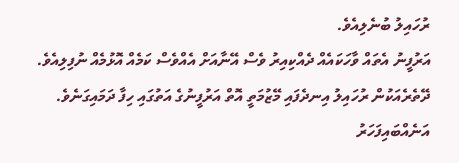ރުހައިލު ބުނެލިއެވެ.
އަރުފީނު އެތައް ވާހަކައެއް ދެއްކިއިރު ވެސް އޭނާއަށް އެއްވެސް ކަމެއް އޮޅުމެއް ނުފިލިއެވެ. ދޭތެރެއަކުން ރުހައިލު އިނދެފައި މޭޒުމަތީ އޮތް އަރުފީނުގެ އަތުގައި ހިފާ ދަމައިގަނެވެ. އަނެއްބައިފަހަރު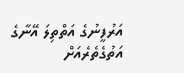އަރުފީނުގެ އަތްތިލަ އޭނާގެ އަތުގެތެރެއަށް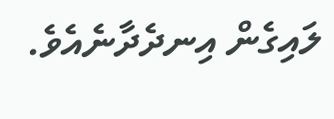ލައިގެން އިނދެދާނެއެވެ.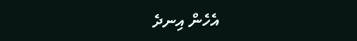އެހެން އިނދެ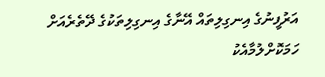އަރުފީނުގެ އިނގިލިތައް އޭނާގެ އިނގިލިތަކުގެ ދޭތެރެއަށް ހަމަކޮށްލުމާއެކު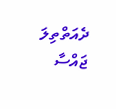ދެއަތްތިލަ ޖައްސާ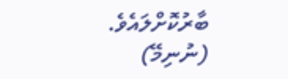ބާރުކޮށްލައެވެ.
(ނުނިމޭ)